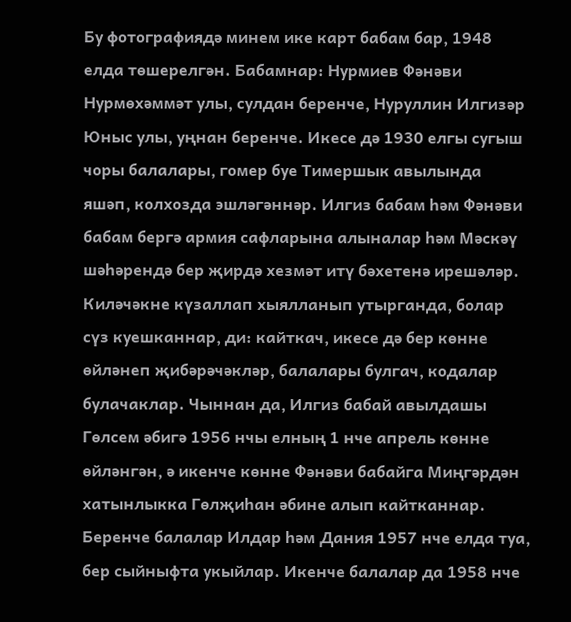Бу фотографиядә минем ике карт бабам бар, 1948 елда төшерелгән. Бабамнар: Нурмиев Фәнәви Нурмөхәммәт улы, сулдан беренче, Нуруллин Илгизәр Юныс улы, уңнан беренче. Икесе дә 1930 елгы сугыш чоры балалары, гомер буе Тимершык авылында яшәп, колхозда эшләгәннәр. Илгиз бабам һәм Фәнәви бабам бергә армия сафларына алыналар һәм Мәскәү шәһәрендә бер җирдә хезмәт итү бәхетенә ирешәләр. Киләчәкне күзаллап хыялланып утырганда, болар сүз куешканнар, ди: кайткач, икесе дә бер көнне өйләнеп җибәрәчәкләр, балалары булгач, кодалар булачаклар. Чыннан да, Илгиз бабай авылдашы Гөлсем әбигә 1956 нчы елның 1 нче апрель көнне өйләнгән, ә икенче көнне Фәнәви бабайга Миңгәрдән хатынлыкка Гөлҗиһан әбине алып кайтканнар. Беренче балалар Илдар һәм Дания 1957 нче елда туа, бер сыйныфта укыйлар. Икенче балалар да 1958 нче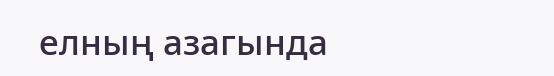елның азагында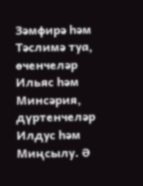Зәмфирә һәм Тәслимә туа, өченчеләр Ильяс һәм Минсәрия, дүртенчеләр Илдус һәм Миңсылу. Ә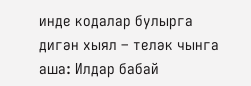инде кодалар булырга дигән хыял – теләк чынга аша: Илдар бабай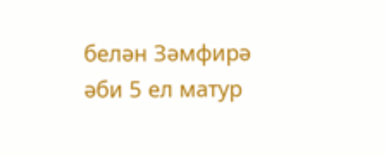белән Зәмфирә әби 5 ел матур